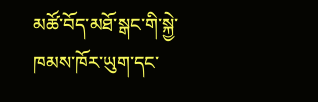མཚོ་བོད་མཐོ་སྒང་གི་སྐྱེ་ཁམས་ཁོར་ཡུག་དང་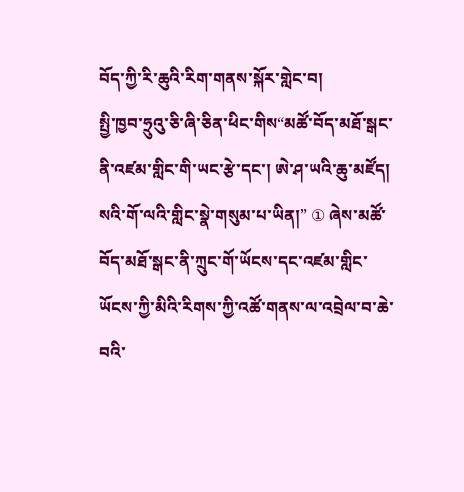བོད་ཀྱི་རི་ཆུའི་རིག་གནས་སྐོར་གླེང་བ།
སྤྱི་ཁྱབ་ཧྲུའུ་ཅི་ཞི་ཅིན་ཕིང་གིས“མཚོ་བོད་མཐོ་སྒང་ནི་འཛམ་གླིང་གི་ཡང་རྩེ་དང་། ཨེ་ཤ་ཡའི་ཆུ་མཛོད། སའི་གོ་ལའི་གླིང་སྣེ་གསུམ་པ་ཡིན།” ① ཞེས་མཚོ་བོད་མཐོ་སྒང་ནི་ཀྲུང་གོ་ཡོངས་དང་འཛམ་གླིང་ཡོངས་ཀྱི་མིའི་རིགས་ཀྱི་འཚོ་གནས་ལ་འབྲེལ་བ་ཆེ་བའི་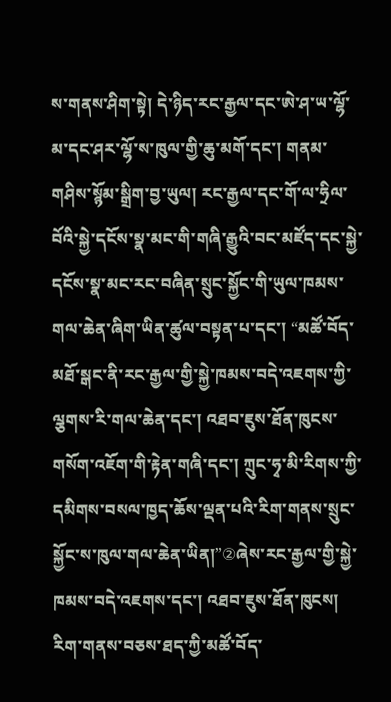ས་གནས་ཤིག་སྟེ། དེ་ཉིད་རང་རྒྱལ་དང་ཨེ་ཤ་ཡ་ལྷོ་མ་དང་ཤར་ལྷོ་ས་ཁུལ་གྱི་ཆུ་མགོ་དང་། གནམ་གཤིས་སྙོམ་སྒྲིག་བྱ་ཡུལ། རང་རྒྱལ་དང་གོ་ལ་ཧྲིལ་བོའི་སྐྱེ་དངོས་སྣ་མང་གི་གཞི་རྒྱུའི་བང་མཛོད་དང་སྐྱེ་དངོས་སྣ་མང་རང་བཞིན་སྲུང་སྐྱོང་གི་ཡུལ་ཁམས་གལ་ཆེན་ཞིག་ཡིན་ཚུལ་བསྟན་པ་དང་། “མཚོ་བོད་མཐོ་སྒང་ནི་རང་རྒྱལ་གྱི་སྐྱེ་ཁམས་བདེ་འཇགས་ཀྱི་ལྕགས་རི་གལ་ཆེན་དང་། འཐབ་ཇུས་ཐོན་ཁུངས་གསོག་འཇོག་གི་རྟེན་གཞི་དང་། ཀྲུང་ཧྭ་མི་རིགས་ཀྱི་དམིགས་བསལ་ཁྱད་ཆོས་ལྡན་པའི་རིག་གནས་སྲུང་སྐྱོང་ས་ཁུལ་གལ་ཆེན་ཡིན།”②ཞེས་རང་རྒྱལ་གྱི་སྐྱེ་ཁམས་བདེ་འཇགས་དང་། འཐབ་ཇུས་ཐོན་ཁུངས། རིག་གནས་བཅས་ཐད་ཀྱི་མཚོ་བོད་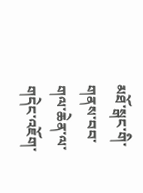མཐོ་སྒང་གི་གནས་བབ་གལ་ཆེན་ལ་གདེང་འཇོག་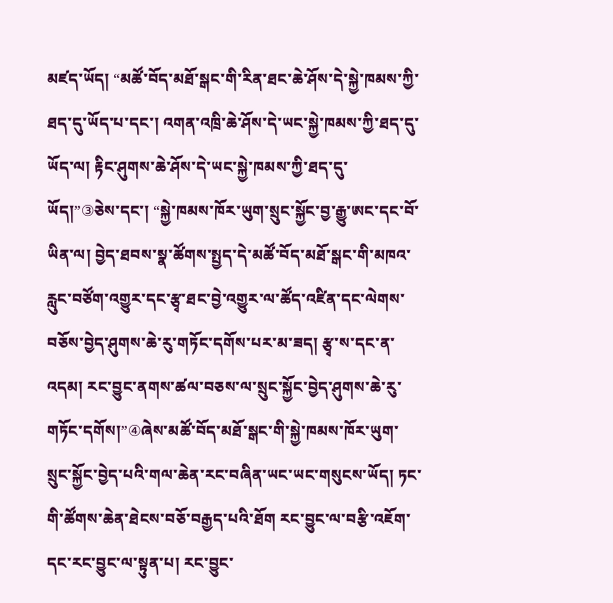མཛད་ཡོད། “མཚོ་བོད་མཐོ་སྒང་གི་རིན་ཐང་ཆེ་ཤོས་དེ་སྐྱེ་ཁམས་ཀྱི་ཐད་དུ་ཡོད་པ་དང་། འགན་འཁྲི་ཆེ་ཤོས་དེ་ཡང་སྐྱེ་ཁམས་ཀྱི་ཐད་དུ་ཡོད་ལ། རྟིང་ཤུགས་ཆེ་ཤོས་དེ་ཡང་སྐྱེ་ཁམས་ཀྱི་ཐད་དུ་ཡོད།”③ཅེས་དང་། “སྐྱེ་ཁམས་ཁོར་ཡུག་སྲུང་སྐྱོང་བྱ་རྒྱུ་ཨང་དང་བོ་ཡིན་ལ། བྱེད་ཐབས་སྣ་ཚོགས་སྤྱད་དེ་མཚོ་བོད་མཐོ་སྒང་གི་མཁའ་རླུང་བཙོག་འགྱུར་དང་རྩྭ་ཐང་བྱེ་འགྱུར་ལ་ཚོད་འཛིན་དང་ལེགས་བཅོས་བྱེད་ཤུགས་ཆེ་རུ་གཏོང་དགོས་པར་མ་ཟད། རྩྭ་ས་དང་ན་འདམ། རང་བྱུང་ནགས་ཚལ་བཅས་ལ་སྲུང་སྐྱོང་བྱེད་ཤུགས་ཆེ་རུ་གཏོང་དགོས།”④ཞེས་མཚོ་བོད་མཐོ་སྒང་གི་སྐྱེ་ཁམས་ཁོར་ཡུག་སྲུང་སྐྱོང་བྱེད་པའི་གལ་ཆེན་རང་བཞིན་ཡང་ཡང་གསུངས་ཡོད། ཏང་གི་ཚོགས་ཆེན་ཐེངས་བཅོ་བརྒྱད་པའི་ཐོག རང་བྱུང་ལ་བརྩི་འཇོག་དང་རང་བྱུང་ལ་སྟུན་པ། རང་བྱུང་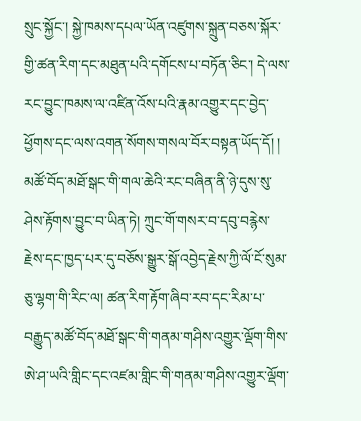སྲུང་སྐྱོང་། སྐྱེ་ཁམས་དཔལ་ཡོན་འཛུགས་སྐྲུན་བཅས་སྐོར་གྱི་ཚན་རིག་དང་མཐུན་པའི་དགོངས་པ་བཏོན་ཅིང་། དེ་ལས་རང་བྱུང་ཁམས་ལ་འཛིན་འོས་པའི་རྣམ་འགྱུར་དང་བྱེད་ཕྱོགས་དང་ལས་འགན་སོགས་གསལ་བོར་བསྟན་ཡོད་དོ། །
མཚོ་བོད་མཐོ་སྒང་གི་གལ་ཆེའི་རང་བཞིན་ནི་ཉེ་དུས་སུ་ཤེས་རྟོགས་བྱུང་བ་ཡིན་ཏེ། ཀྲུང་གོ་གསར་བ་དབུ་བརྙེས་རྗེས་དང་ཁྱད་པར་དུ་བཅོས་སྒྱུར་སྒོ་འབྱེད་རྗེས་ཀྱི་ལོ་ངོ་སུམ་ཅུ་ལྷག་གི་རིང་ལ། ཚན་རིག་རྟོག་ཞིབ་རབ་དང་རིམ་པ་བརྒྱུད་མཚོ་བོད་མཐོ་སྒང་གི་གནམ་གཤིས་འགྱུར་ལྡོག་གིས་ཨེ་ཤ་ཡའི་གླིང་དང་འཛམ་གླིང་གི་གནམ་གཤིས་འགྱུར་ལྡོག་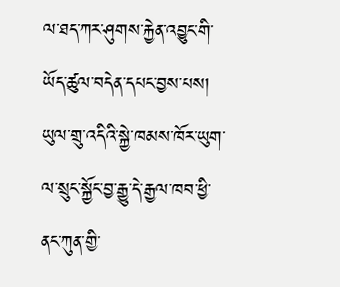ལ་ཐད་ཀར་ཤུགས་རྐྱེན་འབྱུང་གི་ཡོད་ཚུལ་བདེན་དཔང་བྱས་པས། ཡུལ་གྲུ་འདིའི་སྐྱེ་ཁམས་ཁོར་ཡུག་ལ་སྲུང་སྐྱོང་བྱ་རྒྱུ་དེ་རྒྱལ་ཁབ་ཕྱི་ནང་ཀུན་གྱི་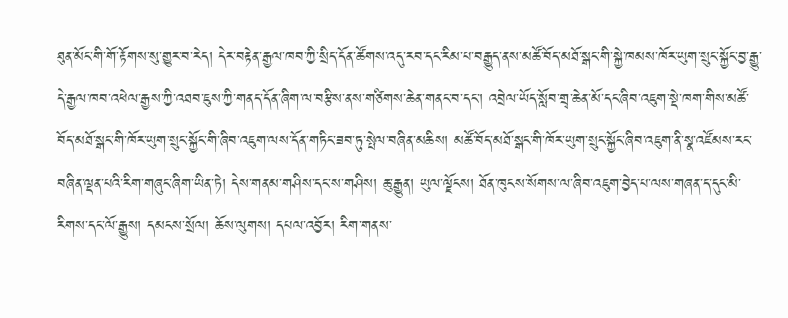ཐུན་མོང་གི་གོ་རྟོགས་སུ་གྱུར་བ་རེད། དེར་བརྟེན་རྒྱལ་ཁབ་ཀྱི་སྲིད་དོན་ཚོགས་འདུ་རབ་དང་རིམ་པ་བརྒྱུད་ནས་མཚོ་བོད་མཐོ་སྒང་གི་སྐྱེ་ཁམས་ཁོར་ཡུག་སྲུང་སྐྱོང་བྱ་རྒྱུ་དེ་རྒྱལ་ཁབ་འཕེལ་རྒྱས་ཀྱི་འཐབ་ཇུས་ཀྱི་གནད་དོན་ཞིག་ལ་བརྩིས་ནས་གཙིགས་ཆེན་གནང་བ་དང་། འབྲེལ་ཡོད་སློབ་གྲྭ་ཆེན་མོ་དང་ཞིབ་འཇུག་སྡེ་ཁག་གིས་མཚོ་བོད་མཐོ་སྒང་གི་ཁོར་ཡུག་སྲུང་སྐྱོང་གི་ཞིབ་འཇུག་ལས་དོན་གཏིང་ཟབ་ཏུ་སྤེལ་བཞིན་མཆིས། མཚོ་བོད་མཐོ་སྒང་གི་ཁོར་ཡུག་སྲུང་སྐྱོང་ཞིབ་འཇུག་ནི་སྣ་འཛོམས་རང་བཞིན་ལྡན་པའི་རིག་གཞུང་ཞིག་ཡིན་ཏེ། དེས་གནམ་གཤིས་དང་ས་གཤིས། ཆུ་རྒྱུན། ཡུལ་ལྗོངས། ཐོན་ཁུངས་སོགས་ལ་ཞིབ་འཇུག་བྱེད་པ་ལས་གཞན་ད་དུང་མི་རིགས་དང་ལོ་རྒྱུས། དམངས་སྲོལ། ཆོས་ལུགས། དཔལ་འབྱོར། རིག་གནས་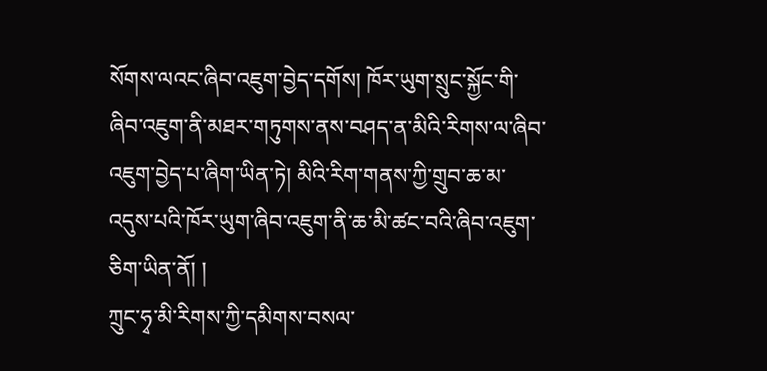སོགས་ལའང་ཞིབ་འཇུག་བྱེད་དགོས། ཁོར་ཡུག་སྲུང་སྐྱོང་གི་ཞིབ་འཇུག་ནི་མཐར་གཏུགས་ནས་བཤད་ན་མིའི་རིགས་ལ་ཞིབ་འཇུག་བྱེད་པ་ཞིག་ཡིན་ཏེ། མིའི་རིག་གནས་ཀྱི་གྲུབ་ཆ་མ་འདུས་པའི་ཁོར་ཡུག་ཞིབ་འཇུག་ནི་ཆ་མི་ཚང་བའི་ཞིབ་འཇུག་ཅིག་ཡིན་ནོ། །
ཀྲུང་ཧྭ་མི་རིགས་ཀྱི་དམིགས་བསལ་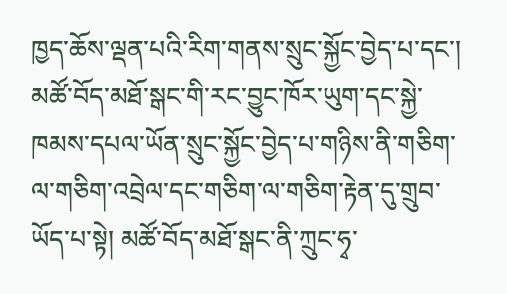ཁྱད་ཆོས་ལྡན་པའི་རིག་གནས་སྲུང་སྐྱོང་བྱེད་པ་དང་། མཚོ་བོད་མཐོ་སྒང་གི་རང་བྱུང་ཁོར་ཡུག་དང་སྐྱེ་ཁམས་དཔལ་ཡོན་སྲུང་སྐྱོང་བྱེད་པ་གཉིས་ནི་གཅིག་ལ་གཅིག་འབྲེལ་དང་གཅིག་ལ་གཅིག་རྟེན་དུ་གྲུབ་ཡོད་པ་སྟེ། མཚོ་བོད་མཐོ་སྒང་ནི་ཀྲུང་ཧྭ་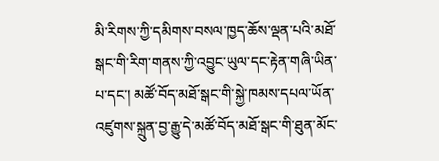མི་རིགས་ཀྱི་དམིགས་བསལ་ཁྱད་ཆོས་ལྡན་པའི་མཐོ་སྒང་གི་རིག་གནས་ཀྱི་འབྱུང་ཡུལ་དང་རྟེན་གཞི་ཡིན་པ་དང་། མཚོ་བོད་མཐོ་སྒང་གི་སྐྱེ་ཁམས་དཔལ་ཡོན་འཛུགས་སྐྲུན་བྱ་རྒྱུ་དེ་མཚོ་བོད་མཐོ་སྒང་གི་ཐུན་མོང་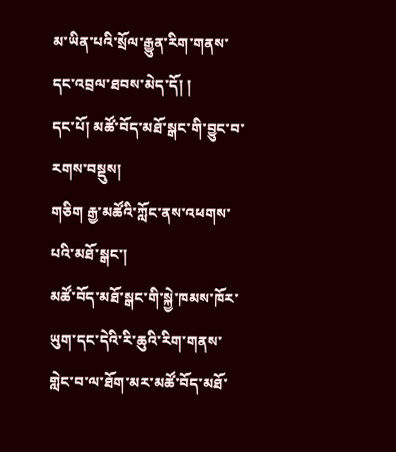མ་ཡིན་པའི་སྲོལ་རྒྱུན་རིག་གནས་དང་འབྲལ་ཐབས་མེད་དོ། །
དང་པོ། མཚོ་བོད་མཐོ་སྒང་གི་བྱུང་བ་རགས་བསྡུས།
གཅིག རྒྱ་མཚོའི་ཀློང་ནས་འཕགས་པའི་མཐོ་སྒང་།
མཚོ་བོད་མཐོ་སྒང་གི་སྐྱེ་ཁམས་ཁོར་ཡུག་དང་དེའི་རི་ཆུའི་རིག་གནས་གླེང་བ་ལ་ཐོག་མར་མཚོ་བོད་མཐོ་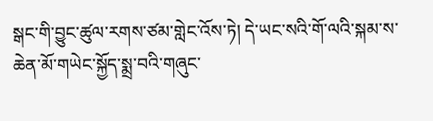སྒང་གི་བྱུང་ཚུལ་རགས་ཙམ་གླེང་འོས་ཏེ། དེ་ཡང་སའི་གོ་ལའི་སྐམ་ས་ཆེན་མོ་གཡེང་སྐྱོད་སྨྲ་བའི་གཞུང་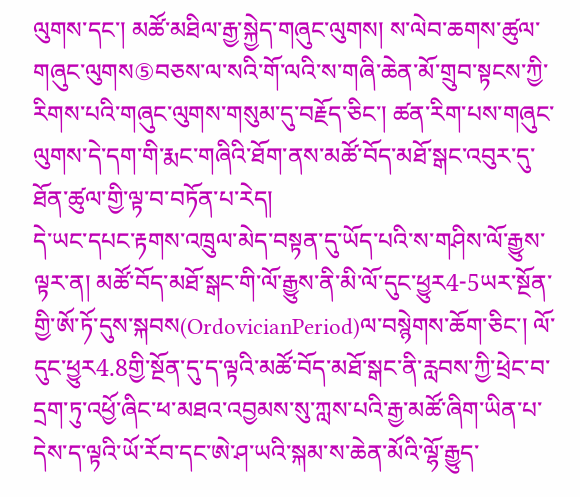ལུགས་དང་། མཚོ་མཐིལ་རྒྱ་སྐྱེད་གཞུང་ལུགས། ས་ལེབ་ཆགས་ཚུལ་གཞུང་ལུགས⑤བཅས་ལ་སའི་གོ་ལའི་ས་གཞི་ཆེན་མོ་གྲུབ་སྟངས་ཀྱི་རིགས་པའི་གཞུང་ལུགས་གསུམ་དུ་བརྗོད་ཅིང་། ཚན་རིག་པས་གཞུང་ལུགས་དེ་དག་གི་རྨང་གཞིའི་ཐོག་ནས་མཚོ་བོད་མཐོ་སྒང་འབུར་དུ་ཐོན་ཚུལ་གྱི་ལྟ་བ་བཏོན་པ་རེད།
དེ་ཡང་དཔང་རྟགས་འཁྲུལ་མེད་བསྟན་དུ་ཡོད་པའི་ས་གཤིས་ལོ་རྒྱུས་ལྟར་ན། མཚོ་བོད་མཐོ་སྒང་གི་ལོ་རྒྱུས་ནི་མི་ལོ་དུང་ཕྱུར4-5ཡར་སྔོན་གྱི་ཨོ་ཏོ་དུས་སྐབས(OrdovicianPeriod)ལ་བསྙེགས་ཆོག་ཅིང་། ལོ་དུང་ཕྱུར4.8གྱི་སྔོན་དུ་ད་ལྟའི་མཚོ་བོད་མཐོ་སྒང་ནི་རླབས་ཀྱི་ཕྲེང་བ་དྲག་ཏུ་འཕྱོ་ཞིང་ཕ་མཐའ་འབྱམས་སུ་ཀླས་པའི་རྒྱ་མཚོ་ཞིག་ཡིན་པ་དེས་ད་ལྟའི་ཡོ་རོབ་དང་ཨེ་ཤ་ཡའི་སྐམ་ས་ཆེན་མོའི་ལྷོ་རྒྱུད་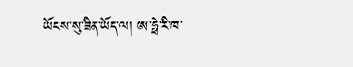ཡོངས་སུ་ཟིན་ཡོད་ལ། ཨ་ཧྥེ་རི་ཁ་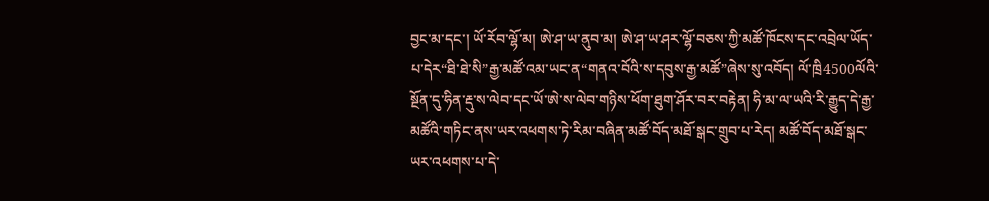བྱང་མ་དང་། ཡོ་རོབ་ལྷོ་མ། ཨེ་ཤ་ཡ་ནུབ་མ། ཨེ་ཤ་ཡ་ཤར་ལྷོ་བཅས་ཀྱི་མཚོ་ཁོངས་དང་འབྲེལ་ཡོད་པ་དེར“ཐི་ཐེ་སི”རྒྱ་མཚོ་འམ་ཡང་ན“གནའ་བོའི་ས་དབུས་རྒྱ་མཚོ”ཞེས་སུ་འབོད། ལོ་ཁྲི4500ལོའི་སྔོན་དུ་ཧིན་རྡུ་ས་ལེབ་དང་ཡོ་ཨེ་ས་ལེབ་གཉིས་ཕོག་ཐུག་ཤོར་བར་བརྟེན། ཧི་མ་ལ་ཡའི་རི་རྒྱུད་དེ་རྒྱ་མཚོའི་གཏིང་ནས་ཡར་འཕགས་ཏེ་རིམ་བཞིན་མཚོ་བོད་མཐོ་སྒང་གྲུབ་པ་རེད། མཚོ་བོད་མཐོ་སྒང་ཡར་འཕགས་པ་དེ་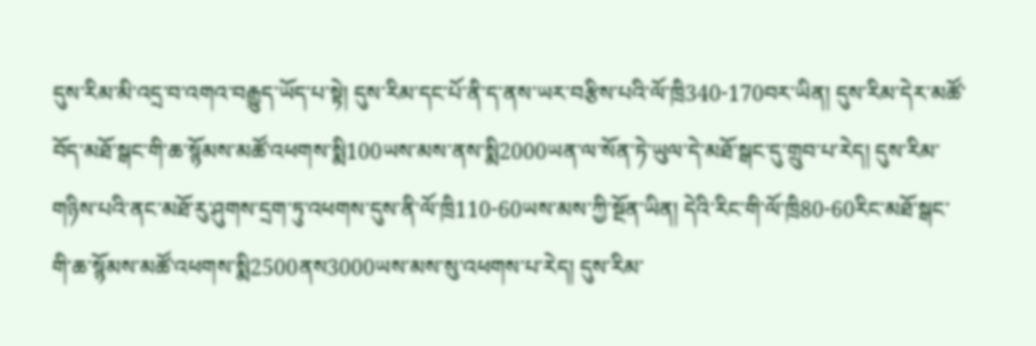དུས་རིམ་མི་འདྲ་བ་འགའ་བརྒྱུད་ཡོད་པ་སྟེ། དུས་རིམ་དང་པོ་ནི་ད་ནས་ཡར་བརྩིས་པའི་ལོ་ཁྲི340-170བར་ཡིན། དུས་རིམ་དེར་མཚོ་བོད་མཐོ་སྒང་གི་ཆ་སྙོམས་མཚོ་འཕགས་སྨི100ཡས་མས་ནས་སྨི2000ཡན་ལ་སོན་ཏེ་ཡུལ་དེ་མཐོ་སྒང་དུ་གྲུབ་པ་རེད། དུས་རིམ་གཉིས་པའི་ནང་མཐོ་རུ་ཤུགས་དྲག་ཏུ་འཕགས་དུས་ནི་ལོ་ཁྲི110-60ཡས་མས་ཀྱི་སྔོན་ཡིན། དེའི་རིང་གི་ལོ་ཁྲི80-60རིང་མཐོ་སྒང་གི་ཆ་སྙོམས་མཚོ་འཕགས་སྨི2500ནས3000ཡས་མས་སུ་འཕགས་པ་རེད། དུས་རིམ་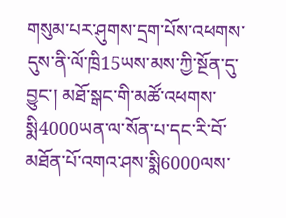གསུམ་པར་ཤུགས་དྲག་པོས་འཕགས་དུས་ནི་ལོ་ཁྲི15ཡས་མས་ཀྱི་སྔོན་དུ་བྱུང་། མཐོ་སྒང་གི་མཚོ་འཕགས་སྨི4000ཡན་ལ་སོན་པ་དང་རི་བོ་མཐོན་པོ་འགའ་ཤས་སྨི6000ལས་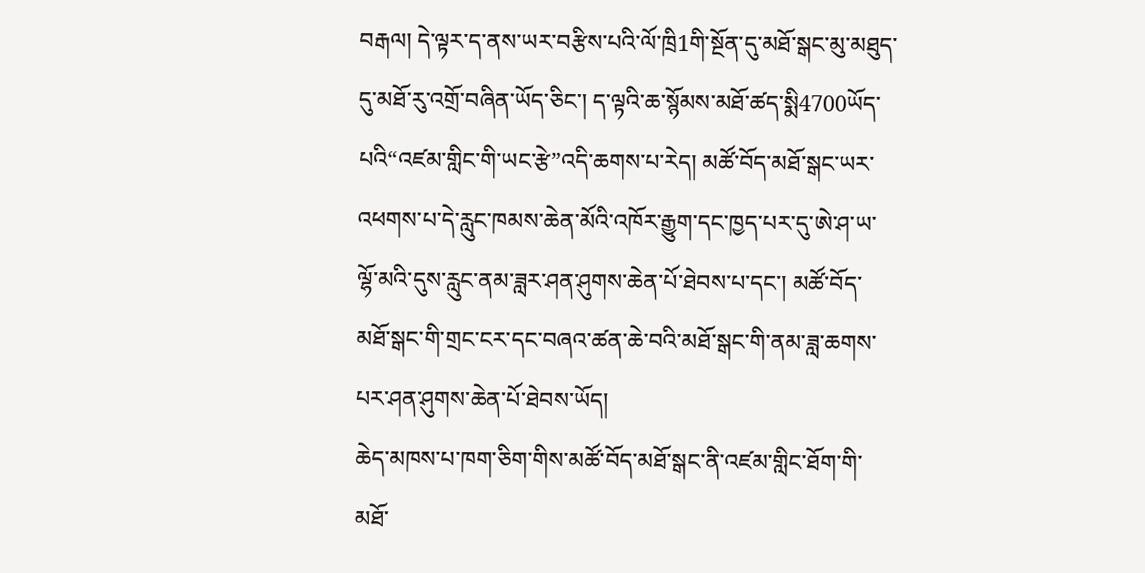བརྒལ། དེ་ལྟར་ད་ནས་ཡར་བརྩིས་པའི་ལོ་ཁྲི1གི་སྔོན་དུ་མཐོ་སྒང་མུ་མཐུད་དུ་མཐོ་རུ་འགྲོ་བཞིན་ཡོད་ཅིང་། ད་ལྟའི་ཆ་སྙོམས་མཐོ་ཚད་སྨི4700ཡོད་པའི“འཛམ་གླིང་གི་ཡང་རྩེ”འདི་ཆགས་པ་རེད། མཚོ་བོད་མཐོ་སྒང་ཡར་འཕགས་པ་དེ་རླུང་ཁམས་ཆེན་མོའི་འཁོར་རྒྱུག་དང་ཁྱད་པར་དུ་ཨེ་ཤ་ཡ་ལྷོ་མའི་དུས་རླུང་ནམ་ཟླར་ཤན་ཤུགས་ཆེན་པོ་ཐེབས་པ་དང་། མཚོ་བོད་མཐོ་སྒང་གི་གྲང་ངར་དང་བཞའ་ཚན་ཆེ་བའི་མཐོ་སྒང་གི་ནམ་ཟླ་ཆགས་པར་ཤན་ཤུགས་ཆེན་པོ་ཐེབས་ཡོད།
ཆེད་མཁས་པ་ཁག་ཅིག་གིས་མཚོ་བོད་མཐོ་སྒང་ནི་འཛམ་གླིང་ཐོག་གི་མཐོ་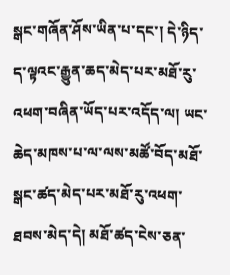སྒང་གཞོན་ཤོས་ཡིན་པ་དང་། དེ་ཉིད་ད་ལྟའང་རྒྱུན་ཆད་མེད་པར་མཐོ་རུ་འཕག་བཞིན་ཡོད་པར་འདོད་ལ། ཡང་ཆེད་མཁས་པ་ལ་ལས་མཚོ་བོད་མཐོ་སྒང་ཚད་མེད་པར་མཐོ་རུ་འཕག་ཐབས་མེད་དེ། མཐོ་ཚད་ངེས་ཅན་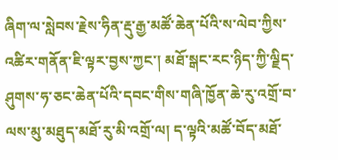ཞིག་ལ་སླེབས་རྗེས་ཧིན་རྡུ་རྒྱ་མཚོ་ཆེན་པོའི་ས་ལེབ་ཀྱིས་འཚིར་གནོན་ཇི་ལྟར་བྱས་ཀྱང་། མཐོ་སྒང་རང་ཉིད་ཀྱི་ལྗིད་ཤུགས་ཧ་ཅང་ཆེན་པོའི་དབང་གིས་གཞི་ཁྱོན་ཆེ་རུ་འགྲོ་བ་ལས་མུ་མཐུད་མཐོ་རུ་མི་འགྲོ་ལ། ད་ལྟའི་མཚོ་བོད་མཐོ་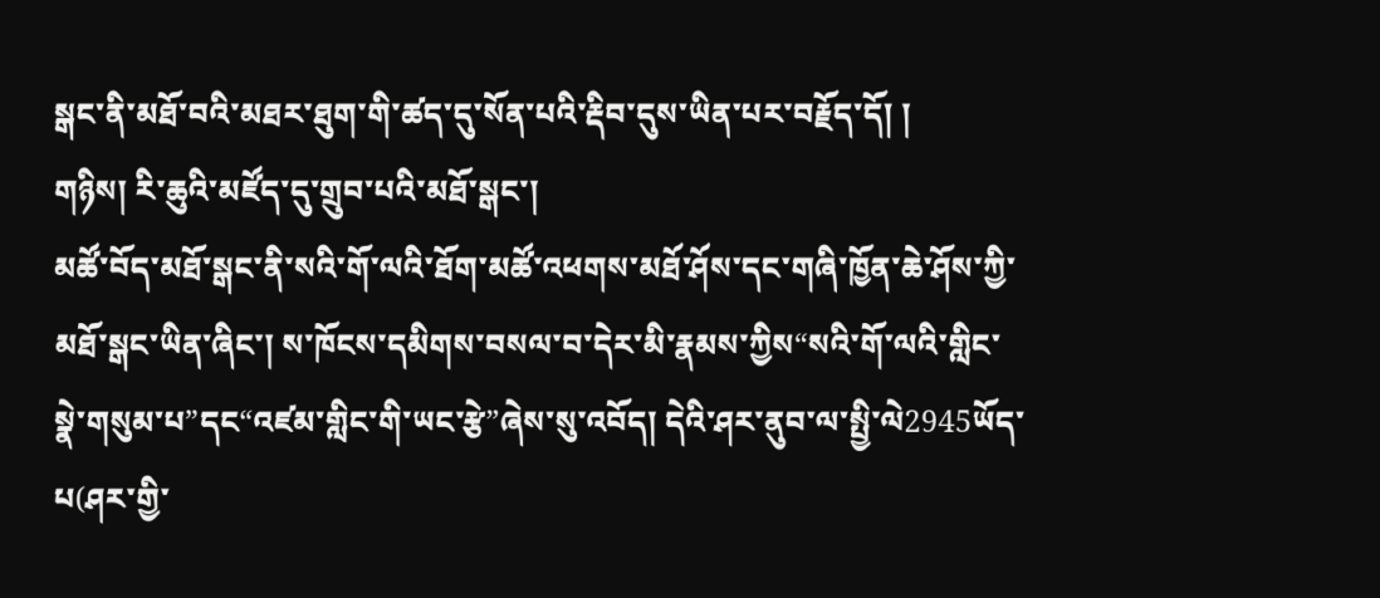སྒང་ནི་མཐོ་བའི་མཐར་ཐུག་གི་ཚད་དུ་སོན་པའི་རྡིབ་དུས་ཡིན་པར་བརྗོད་དོ། །
གཉིས། རི་ཆུའི་མཛོད་དུ་གྲུབ་པའི་མཐོ་སྒང་།
མཚོ་བོད་མཐོ་སྒང་ནི་སའི་གོ་ལའི་ཐོག་མཚོ་འཕགས་མཐོ་ཤོས་དང་གཞི་ཁྱོན་ཆེ་ཤོས་ཀྱི་མཐོ་སྒང་ཡིན་ཞིང་། ས་ཁོངས་དམིགས་བསལ་བ་དེར་མི་རྣམས་ཀྱིས“སའི་གོ་ལའི་གླིང་སྣེ་གསུམ་པ”དང“འཛམ་གླིང་གི་ཡང་རྩེ”ཞེས་སུ་འབོད། དེའི་ཤར་ནུབ་ལ་སྤྱི་ལེ2945ཡོད་པ(ཤར་གྱི་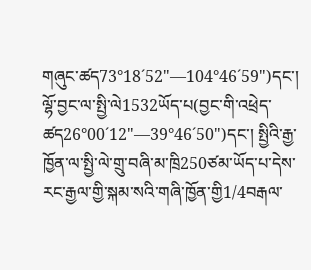གཞུང་ཚད73°18´52"—104°46´59")དང་། ལྷོ་བྱང་ལ་སྤྱི་ལེ1532ཡོད་པ(བྱང་གི་འཕྲེད་ཚད26°00´12"—39°46´50")དང་། སྤྱིའི་རྒྱ་ཁྱོན་ལ་སྤྱི་ལེ་གྲུ་བཞི་མ་ཁྲི250ཙམ་ཡོད་པ་དེས་རང་རྒྱལ་གྱི་སྐམ་སའི་གཞི་ཁྱོན་གྱི1/4བརྒལ་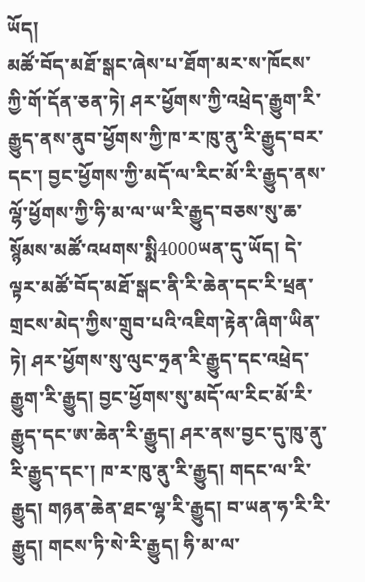ཡོད།
མཚོ་བོད་མཐོ་སྒང་ཞེས་པ་ཐོག་མར་ས་ཁོངས་ཀྱི་གོ་དོན་ཅན་ཏེ། ཤར་ཕྱོགས་ཀྱི་འཕྲེད་རྒྱུག་རི་རྒྱུད་ནས་ནུབ་ཕྱོགས་ཀྱི་ཁ་ར་ཁུ་ནུ་རི་རྒྱུད་བར་དང་། བྱང་ཕྱོགས་ཀྱི་མདོ་ལ་རིང་མོ་རི་རྒྱུད་ནས་ལྷོ་ཕྱོགས་ཀྱི་ཧི་མ་ལ་ཡ་རི་རྒྱུད་བཅས་སུ་ཆ་སྙོམས་མཚོ་འཕགས་སྨི4000ཡན་དུ་ཡོད། དེ་ལྟར་མཚོ་བོད་མཐོ་སྒང་ནི་རི་ཆེན་དང་རི་ཕྲན་གྲངས་མེད་ཀྱིས་གྲུབ་པའི་འཇིག་རྟེན་ཞིག་ཡིན་ཏེ། ཤར་ཕྱོགས་སུ་ལུང་ཧྲན་རི་རྒྱུད་དང་འཕྲེད་རྒྱུག་རི་རྒྱུད། བྱང་ཕྱོགས་སུ་མདོ་ལ་རིང་མོ་རི་རྒྱུད་དང་ཨ་ཆེན་རི་རྒྱུད། ཤར་ནས་བྱང་དུ་ཁུ་ནུ་རི་རྒྱུད་དང་། ཁ་ར་ཁུ་ནུ་རི་རྒྱུད། གདང་ལ་རི་རྒྱུད། གཉན་ཆེན་ཐང་ལྷ་རི་རྒྱུད། བ་ཡན་ཧ་རི་རི་རྒྱུད། གངས་ཏི་སེ་རི་རྒྱུད། ཧི་མ་ལ་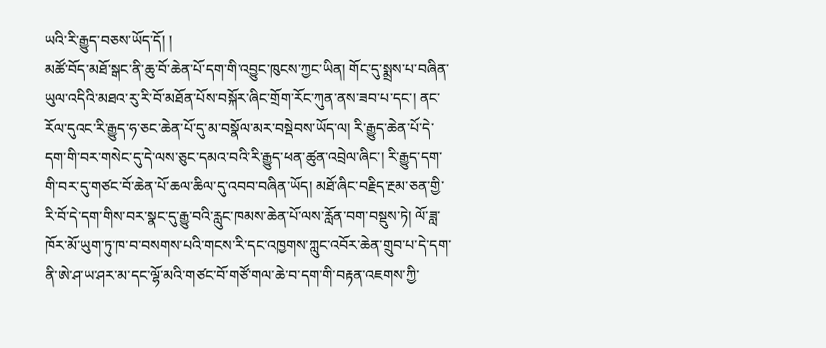ཡའི་རི་རྒྱུད་བཅས་ཡོད་དོ། །
མཚོ་བོད་མཐོ་སྒང་ནི་ཆུ་བོ་ཆེན་པོ་དག་གི་འབྱུང་ཁུངས་ཀྱང་ཡིན། གོང་དུ་སྨྲས་པ་བཞིན་ཡུལ་འདིའི་མཐའ་རུ་རི་བོ་མཐོན་པོས་བསྐོར་ཞིང་གྲོག་རོང་ཀུན་ནས་ཟབ་པ་དང་། ནང་རོལ་དུའང་རི་རྒྱུད་ཧ་ཅང་ཆེན་པོ་དུ་མ་བསྣོལ་མར་བསྡེབས་ཡོད་ལ། རི་རྒྱུད་ཆེན་པོ་དེ་དག་གི་བར་གསེང་དུ་དེ་ལས་ཅུང་དམའ་བའི་རི་རྒྱུད་ཕན་ཚུན་འབྲེལ་ཞིང་། རི་རྒྱུད་དག་གི་བར་དུ་གཙང་བོ་ཆེན་པོ་ཆལ་ཆིལ་དུ་འབབ་བཞིན་ཡོད། མཐོ་ཞིང་བརྗིད་རྔམ་ཅན་གྱི་རི་བོ་དེ་དག་གིས་བར་སྣང་དུ་རྒྱུ་བའི་རླུང་ཁམས་ཆེན་པོ་ལས་རློན་བག་བསྡུས་ཏེ། ལོ་ཟླ་ཁོར་མོ་ཡུག་ཏུ་ཁ་བ་བསགས་པའི་གངས་རི་དང་འཁྱགས་ཀླུང་འབོར་ཆེན་གྲུབ་པ་དེ་དག་ནི་ཨེ་ཤ་ཡ་ཤར་མ་དང་ལྷོ་མའི་གཙང་བོ་གཙོ་གལ་ཆེ་བ་དག་གི་བརྟན་འཇགས་ཀྱི་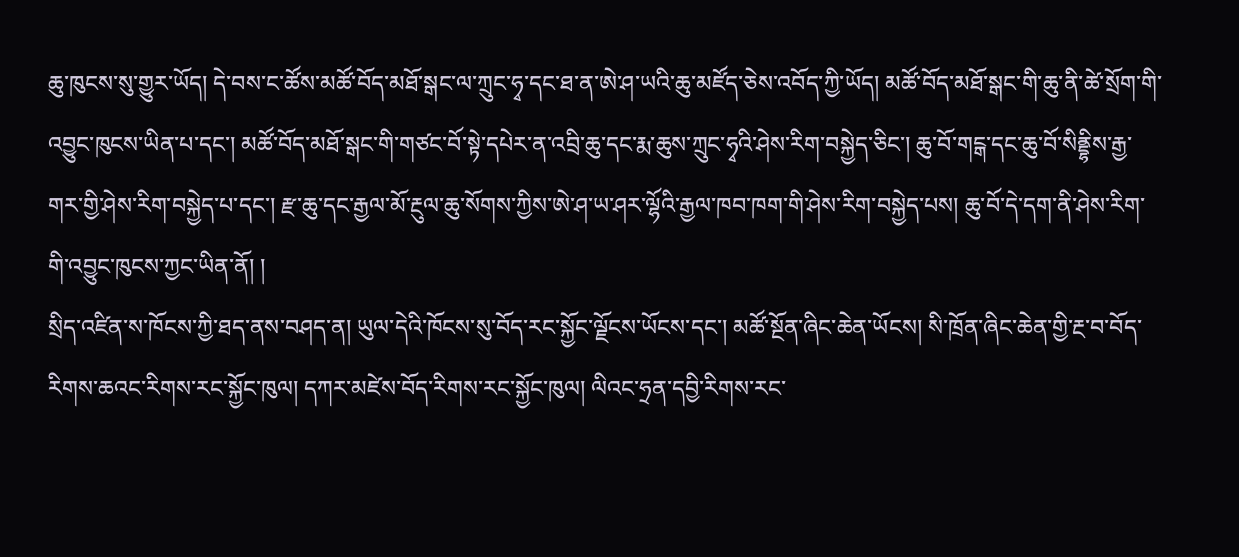ཆུ་ཁུངས་སུ་གྱུར་ཡོད། དེ་བས་ང་ཚོས་མཚོ་བོད་མཐོ་སྒང་ལ་ཀྲུང་ཧྭ་དང་ཐ་ན་ཨེ་ཤ་ཡའི་ཆུ་མཛོད་ཅེས་འབོད་ཀྱི་ཡོད། མཚོ་བོད་མཐོ་སྒང་གི་ཆུ་ནི་ཚེ་སྲོག་གི་འབྱུང་ཁུངས་ཡིན་པ་དང་། མཚོ་བོད་མཐོ་སྒང་གི་གཙང་བོ་སྟེ་དཔེར་ན་འབྲི་ཆུ་དང་རྨ་ཆུས་ཀྲུང་ཧྭའི་ཤེས་རིག་བསྐྱེད་ཅིང་། ཆུ་བོ་གངྒ་དང་ཆུ་བོ་སིནྡྷིས་རྒྱ་གར་གྱི་ཤེས་རིག་བསྐྱེད་པ་དང་། རྫ་ཆུ་དང་རྒྱལ་མོ་རྔུལ་ཆུ་སོགས་ཀྱིས་ཨེ་ཤ་ཡ་ཤར་ལྷོའི་རྒྱལ་ཁབ་ཁག་གི་ཤེས་རིག་བསྐྱེད་པས། ཆུ་བོ་དེ་དག་ནི་ཤེས་རིག་གི་འབྱུང་ཁུངས་ཀྱང་ཡིན་ནོ། །
སྲིད་འཛིན་ས་ཁོངས་ཀྱི་ཐད་ནས་བཤད་ན། ཡུལ་དེའི་ཁོངས་སུ་བོད་རང་སྐྱོང་ལྗོངས་ཡོངས་དང་། མཚོ་སྔོན་ཞིང་ཆེན་ཡོངས། སི་ཁྲོན་ཞིང་ཆེན་གྱི་རྔ་བ་བོད་རིགས་ཆའང་རིགས་རང་སྐྱོང་ཁུལ། དཀར་མཛེས་བོད་རིགས་རང་སྐྱོང་ཁུལ། ལིའང་ཧྲན་དབྱི་རིགས་རང་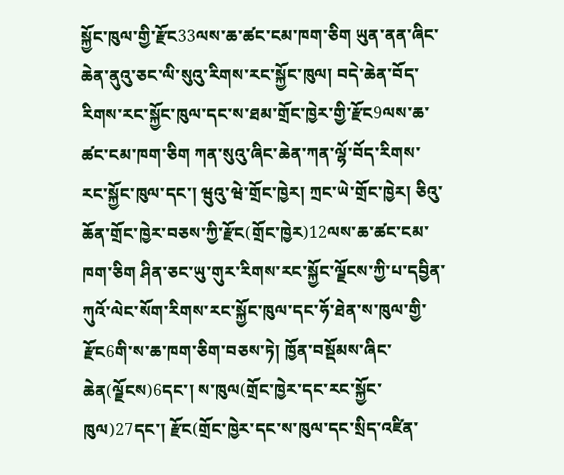སྐྱོང་ཁུལ་གྱི་རྫོང33ལས་ཆ་ཚང་ངམ་ཁག་ཅིག ཡུན་ནན་ཞིང་ཆེན་ནུའུ་ཅང་ལི་སུའུ་རིགས་རང་སྐྱོང་ཁུལ། བདེ་ཆེན་བོད་རིགས་རང་སྐྱོང་ཁུལ་དང་ས་ཐམ་གྲོང་ཁྱེར་གྱི་རྫོང9ལས་ཆ་ཚང་ངམ་ཁག་ཅིག ཀན་སུའུ་ཞིང་ཆེན་ཀན་ལྷོ་བོད་རིགས་རང་སྐྱོང་ཁུལ་དང་། ཝུའུ་ཝེ་གྲོང་ཁྱེར། ཀྲང་ཡེ་གྲོང་ཁྱེར། ཅིའུ་ཆོན་གྲོང་ཁྱེར་བཅས་ཀྱི་རྫོང(གྲོང་ཁྱེར)12ལས་ཆ་ཚང་ངམ་ཁག་ཅིག ཤིན་ཅང་ཡུ་གུར་རིགས་རང་སྐྱོང་ལྗོངས་ཀྱི་པ་དབྱིན་ཀུའོ་ལེང་སོག་རིགས་རང་སྐྱོང་ཁུལ་དང་ཧོ་ཐེན་ས་ཁུལ་གྱི་རྫོང6གི་ས་ཆ་ཁག་ཅིག་བཅས་ཏེ། ཁྱོན་བསྡོམས་ཞིང་ཆེན(ལྗོངས)6དང་། ས་ཁུལ(གྲོང་ཁྱེར་དང་རང་སྐྱོང་ཁུལ)27དང་། རྫོང(གྲོང་ཁྱེར་དང་ས་ཁུལ་དང་སྲིད་འཛིན་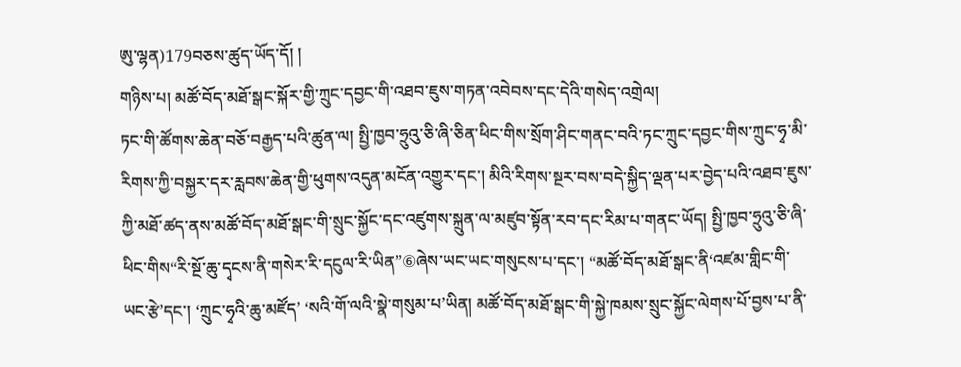ཨུ་ལྷན)179བཅས་ཚུད་ཡོད་དོ། །
གཉིས་པ། མཚོ་བོད་མཐོ་སྒང་སྐོར་གྱི་ཀྲུང་དབྱང་གི་འཐབ་ཇུས་གཏན་འབེབས་དང་དེའི་གསེད་འགྲེལ།
ཏང་གི་ཚོགས་ཆེན་བཅོ་བརྒྱད་པའི་ཚུན་ལ། སྤྱི་ཁྱབ་ཧྲུའུ་ཅི་ཞི་ཅིན་ཕིང་གིས་སྲོག་ཤིང་གནང་བའི་ཏང་ཀྲུང་དབྱང་གིས་ཀྲུང་ཧྭ་མི་རིགས་ཀྱི་བསྐྱར་དར་རླབས་ཆེན་གྱི་ཕུགས་འདུན་མངོན་འགྱུར་དང་། མིའི་རིགས་སྔར་བས་བདེ་སྐྱིད་ལྡན་པར་བྱེད་པའི་འཐབ་ཇུས་ཀྱི་མཐོ་ཚད་ནས་མཚོ་བོད་མཐོ་སྒང་གི་སྲུང་སྐྱོང་དང་འཛུགས་སྐྲུན་ལ་མཛུབ་སྟོན་རབ་དང་རིམ་པ་གནང་ཡོད། སྤྱི་ཁྱབ་ཧྲུའུ་ཅི་ཞི་ཕིང་གིས“རི་སྔོ་ཆུ་དྭངས་ནི་གསེར་རི་དངུལ་རི་ཡིན”⑥ཞེས་ཡང་ཡང་གསུངས་པ་དང་། “མཚོ་བོད་མཐོ་སྒང་ནི‘འཛམ་གླིང་གི་ཡང་རྩེ’དང་། ‘ཀྲུང་ཧྭའི་ཆུ་མཛོད’ ‘སའི་གོ་ལའི་སྣེ་གསུམ་པ’ཡིན། མཚོ་བོད་མཐོ་སྒང་གི་སྐྱེ་ཁམས་སྲུང་སྐྱོང་ལེགས་པོ་བྱས་པ་ནི་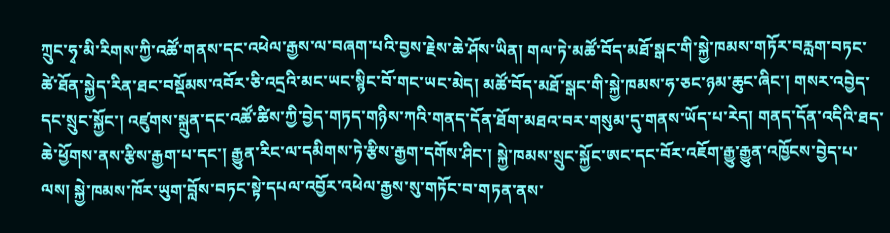ཀྲུང་ཧྭ་མི་རིགས་ཀྱི་འཚོ་གནས་དང་འཕེལ་རྒྱས་ལ་བཞག་པའི་བྱས་རྗེས་ཆེ་ཤོས་ཡིན། གལ་ཏེ་མཚོ་བོད་མཐོ་སྒང་གི་སྐྱེ་ཁམས་གཏོར་བརླག་བཏང་ཚེ་ཐོན་སྐྱེད་རིན་ཐང་བསྡོམས་འབོར་ཅི་འདྲའི་མང་ཡང་སྙིང་བོ་གང་ཡང་མེད། མཚོ་བོད་མཐོ་སྒང་གི་སྐྱེ་ཁམས་ཧ་ཅང་ཉམ་ཆུང་ཞིང་། གསར་འབྱེད་དང་སྲུང་སྐྱོང་། འཛུགས་སྐྲུན་དང་འཚོ་ཚིས་ཀྱི་བྱེད་གཏད་གཉིས་ཀའི་གནད་དོན་ཐོག་མཐའ་བར་གསུམ་དུ་གནས་ཡོད་པ་རེད། གནད་དོན་འདིའི་ཐད་ཆེ་ཕྱོགས་ནས་རྩིས་རྒྱག་པ་དང་། རྒྱུན་རིང་ལ་དམིགས་ཏེ་རྩིས་རྒྱག་དགོས་ཤིང་། སྐྱེ་ཁམས་སྲུང་སྐྱོང་ཨང་དང་བོར་འཇོག་རྒྱུ་རྒྱུན་འཁྱོངས་བྱེད་པ་ལས། སྐྱེ་ཁམས་ཁོར་ཡུག་བློས་བཏང་སྟེ་དཔལ་འབྱོར་འཕེལ་རྒྱས་སུ་གཏོང་བ་གཏན་ནས་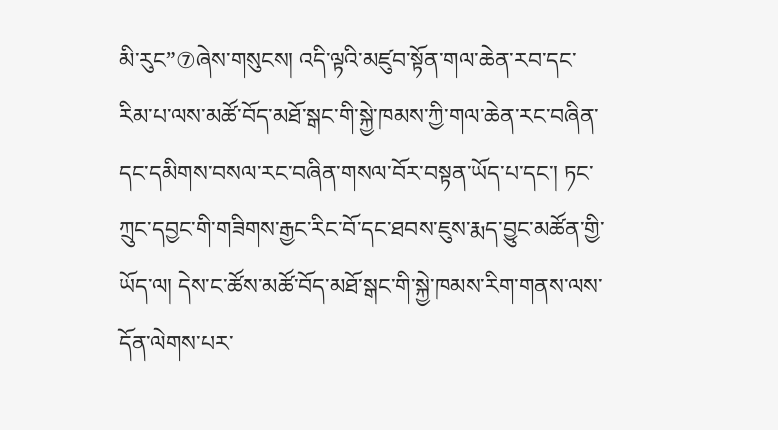མི་རུང”⑦ཞེས་གསུངས། འདི་ལྟའི་མཛུབ་སྟོན་གལ་ཆེན་རབ་དང་རིམ་པ་ལས་མཚོ་བོད་མཐོ་སྒང་གི་སྐྱེ་ཁམས་ཀྱི་གལ་ཆེན་རང་བཞིན་དང་དམིགས་བསལ་རང་བཞིན་གསལ་བོར་བསྟན་ཡོད་པ་དང་། ཏང་ཀྲུང་དབྱང་གི་གཟིགས་རྒྱང་རིང་བོ་དང་ཐབས་ཇུས་རྨད་བྱུང་མཚོན་གྱི་ཡོད་ལ། དེས་ང་ཚོས་མཚོ་བོད་མཐོ་སྒང་གི་སྐྱེ་ཁམས་རིག་གནས་ལས་དོན་ལེགས་པར་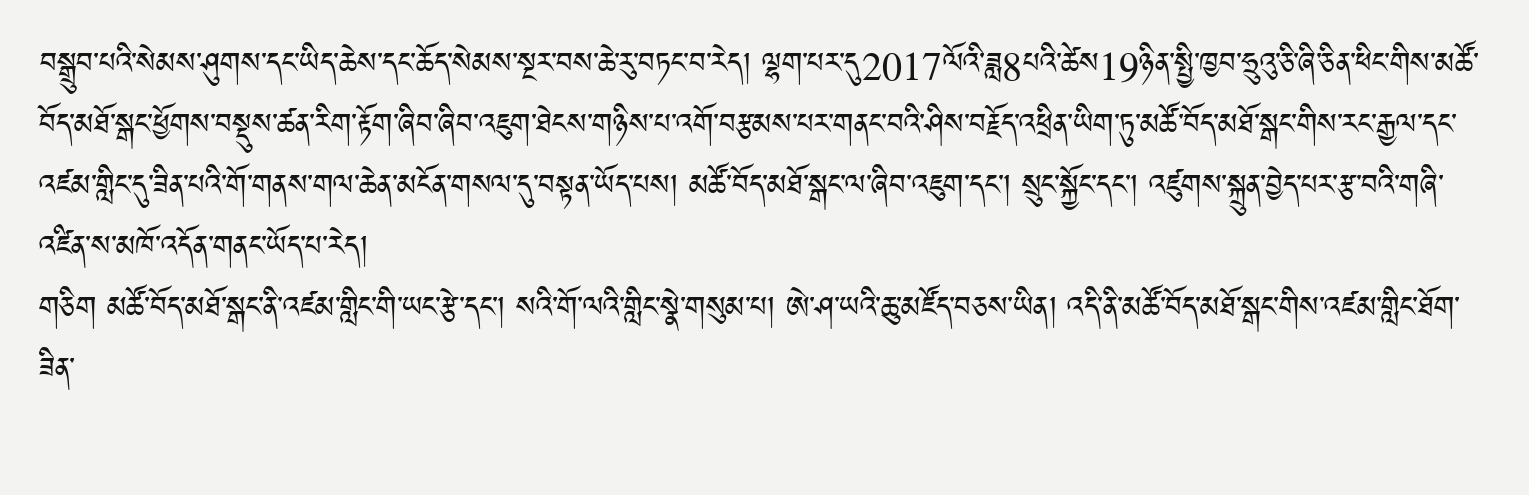བསྒྲུབ་པའི་སེམས་ཤུགས་དང་ཡིད་ཆེས་དང་ཆོད་སེམས་སྔར་བས་ཆེ་རུ་བཏང་བ་རེད། ལྷག་པར་དུ2017ལོའི་ཟླ8པའི་ཚེས19ཉིན་སྤྱི་ཁྱབ་ཧྲུའུ་ཅི་ཞི་ཅིན་ཕིང་གིས་མཚོ་བོད་མཐོ་སྒང་ཕྱོགས་བསྡུས་ཚན་རིག་རྟོག་ཞིབ་ཞིབ་འཇུག་ཐེངས་གཉིས་པ་འགོ་བརྩམས་པར་གནང་བའི་ཤིས་བརྗོད་འཕྲིན་ཡིག་ཏུ་མཚོ་བོད་མཐོ་སྒང་གིས་རང་རྒྱལ་དང་འཛམ་གླིང་དུ་ཟིན་པའི་གོ་གནས་གལ་ཆེན་མངོན་གསལ་དུ་བསྟན་ཡོད་པས། མཚོ་བོད་མཐོ་སྒང་ལ་ཞིབ་འཇུག་དང་། སྲུང་སྐྱོང་དང་། འཛུགས་སྐྲུན་བྱེད་པར་རྩ་བའི་གཞི་འཛིན་ས་མཁོ་འདོན་གནང་ཡོད་པ་རེད།
གཅིག མཚོ་བོད་མཐོ་སྒང་ནི་འཛམ་གླིང་གི་ཡང་རྩེ་དང་། སའི་གོ་ལའི་གླིང་སྣེ་གསུམ་པ། ཨེ་ཤ་ཡའི་ཆུ་མཛོད་བཅས་ཡིན། འདི་ནི་མཚོ་བོད་མཐོ་སྒང་གིས་འཛམ་གླིང་ཐོག་ཟིན་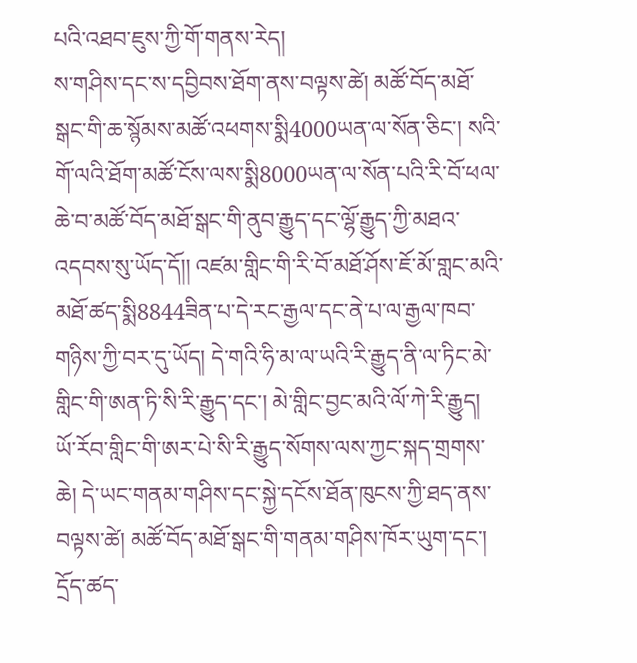པའི་འཐབ་ཇུས་ཀྱི་གོ་གནས་རེད།
ས་གཤིས་དང་ས་དབྱིབས་ཐོག་ནས་བལྟས་ཚེ། མཚོ་བོད་མཐོ་སྒང་གི་ཆ་སྙོམས་མཚོ་འཕགས་སྨི4000ཡན་ལ་སོན་ཅིང་། སའི་གོ་ལའི་ཐོག་མཚོ་ངོས་ལས་སྨི8000ཡན་ལ་སོན་པའི་རི་བོ་ཕལ་ཆེ་བ་མཚོ་བོད་མཐོ་སྒང་གི་ནུབ་རྒྱུད་དང་ལྷོ་རྒྱུད་ཀྱི་མཐའ་འདབས་སུ་ཡོད་དོ།། འཛམ་གླིང་གི་རི་བོ་མཐོ་ཤོས་ཇོ་མོ་གླང་མའི་མཐོ་ཚད་སྨི8844ཟིན་པ་དེ་རང་རྒྱལ་དང་ནེ་པ་ལ་རྒྱལ་ཁབ་གཉིས་ཀྱི་བར་དུ་ཡོད། དེ་གའི་ཧི་མ་ལ་ཡའི་རི་རྒྱུད་ནི་ལ་ཏིང་མེ་གླིང་གི་ཨན་ཏི་སི་རི་རྒྱུད་དང་། མེ་གླིང་བྱང་མའི་ལོ་ཀེ་རི་རྒྱུད། ཡོ་རོབ་གླིང་གི་ཨར་པེ་སི་རི་རྒྱུད་སོགས་ལས་ཀྱང་སྐད་གྲགས་ཆེ། དེ་ཡང་གནམ་གཤིས་དང་སྐྱེ་དངོས་ཐོན་ཁུངས་ཀྱི་ཐད་ནས་བལྟས་ཚེ། མཚོ་བོད་མཐོ་སྒང་གི་གནམ་གཤིས་ཁོར་ཡུག་དང་། དྲོད་ཚད་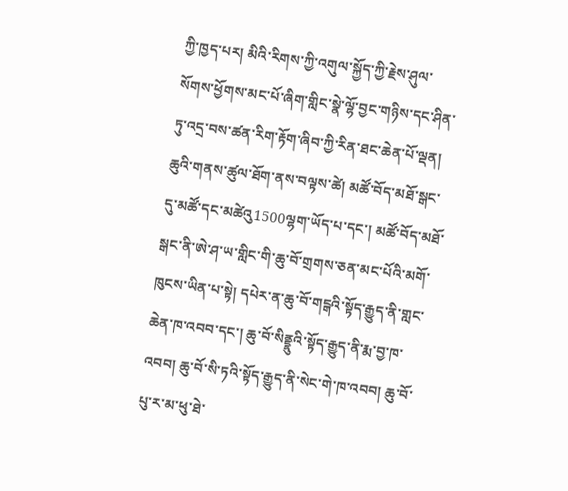ཀྱི་ཁྱད་པར། མིའི་རིགས་ཀྱི་འགུལ་སྐྱོད་ཀྱི་རྗེས་ཤུལ་སོགས་ཕྱོགས་མང་པོ་ཞིག་གླིང་སྣེ་ལྷོ་བྱང་གཉིས་དང་ཤིན་ཏུ་འདྲ་བས་ཚན་རིག་རྟོག་ཞིབ་ཀྱི་རིན་ཐང་ཆེན་པོ་ལྡན། ཆུའི་གནས་ཚུལ་ཐོག་ནས་བལྟས་ཚེ། མཚོ་བོད་མཐོ་སྒང་དུ་མཚོ་དང་མཚེའུ1500ལྷག་ཡོད་པ་དང་། མཚོ་བོད་མཐོ་སྒང་ནི་ཨེ་ཤ་ཡ་གླིང་གི་ཆུ་བོ་གྲགས་ཅན་མང་པོའི་མགོ་ཁུངས་ཡིན་པ་སྟེ། དཔེར་ན་ཆུ་བོ་གངྒའི་སྟོད་རྒྱུད་ནི་གླང་ཆེན་ཁ་འབབ་དང་། ཆུ་བོ་སིནྡྷུའི་སྟོད་རྒྱུད་ནི་རྨ་བྱ་ཁ་འབབ། ཆུ་བོ་སི་ཏའི་སྟོད་རྒྱུད་ནི་སེང་གེ་ཁ་འབབ། ཆུ་བོ་པུ་ར་མ་ཕུ་ཐེ་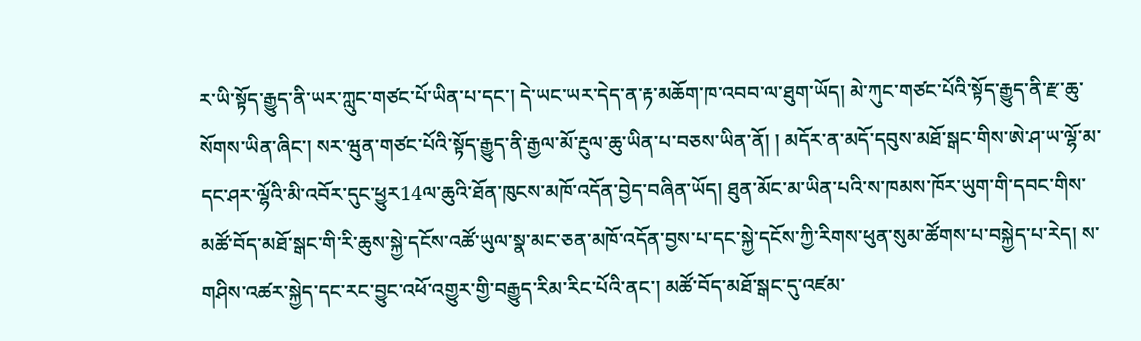ར་ཡི་སྟོད་རྒྱུད་ནི་ཡར་ཀླུང་གཙང་པོ་ཡིན་པ་དང་། དེ་ཡང་ཡར་དེད་ན་རྟ་མཆོག་ཁ་འབབ་ལ་ཐུག་ཡོད། མེ་ཀུང་གཙང་པོའི་སྟོད་རྒྱུད་ནི་རྫ་ཆུ་སོགས་ཡིན་ཞིང་། སར་ཝུན་གཙང་པོའི་སྟོད་རྒྱུད་ནི་རྒྱལ་མོ་རྔུལ་ཆུ་ཡིན་པ་བཅས་ཡིན་ནོ། ། མདོར་ན་མདོ་དབུས་མཐོ་སྒང་གིས་ཨེ་ཤ་ཡ་ལྷོ་མ་དང་ཤར་ལྷོའི་མི་འབོར་དུང་ཕྱུར14ལ་ཆུའི་ཐོན་ཁུངས་མཁོ་འདོན་བྱེད་བཞིན་ཡོད། ཐུན་མོང་མ་ཡིན་པའི་ས་ཁམས་ཁོར་ཡུག་གི་དབང་གིས་མཚོ་བོད་མཐོ་སྒང་གི་རི་ཆུས་སྐྱེ་དངོས་འཚོ་ཡུལ་སྣ་མང་ཅན་མཁོ་འདོན་བྱས་པ་དང་སྐྱེ་དངོས་ཀྱི་རིགས་ཕུན་སུམ་ཚོགས་པ་བསྐྱེད་པ་རེད། ས་གཤིས་འཚར་སྐྱེད་དང་རང་བྱུང་འཕོ་འགྱུར་གྱི་བརྒྱུད་རིམ་རིང་པོའི་ནང་། མཚོ་བོད་མཐོ་སྒང་དུ་འཛམ་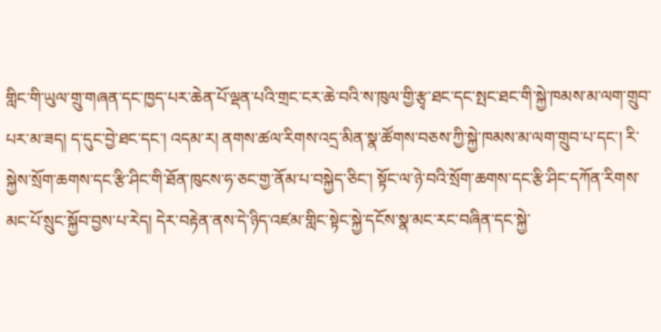གླིང་གི་ཡུལ་གྲུ་གཞན་དང་ཁྱད་པར་ཆེན་པོ་ལྡན་པའི་གྲང་ངར་ཆེ་བའི་ས་ཁུལ་གྱི་རྩྭ་ཐང་དང་སྤང་ཐང་གི་སྐྱེ་ཁམས་མ་ལག་གྲུབ་པར་མ་ཟད། ད་དུང་བྱེ་ཐང་དང་། འདམ་ར། ནགས་ཚལ་རིགས་འདྲ་མིན་སྣ་ཚོགས་བཅས་ཀྱི་སྐྱེ་ཁམས་མ་ལག་གྲུབ་པ་དང་། རི་སྐྱེས་སྲོག་ཆགས་དང་རྩི་ཤིང་གི་ཐོན་ཁུངས་ཧ་ཅང་གྱ་ནོམ་པ་བསྐྱེད་ཅིང་། སྟོང་ལ་ཉེ་བའི་སྲོག་ཆགས་དང་རྩི་ཤིང་དཀོན་རིགས་མང་པོ་སྲུང་སྐྱོབ་བྱས་པ་རེད། དེར་བརྟེན་ནས་དེ་ཉིད་འཛམ་གླིང་སྟེང་སྐྱེ་དངོས་སྣ་མང་རང་བཞིན་དང་སྐྱེ་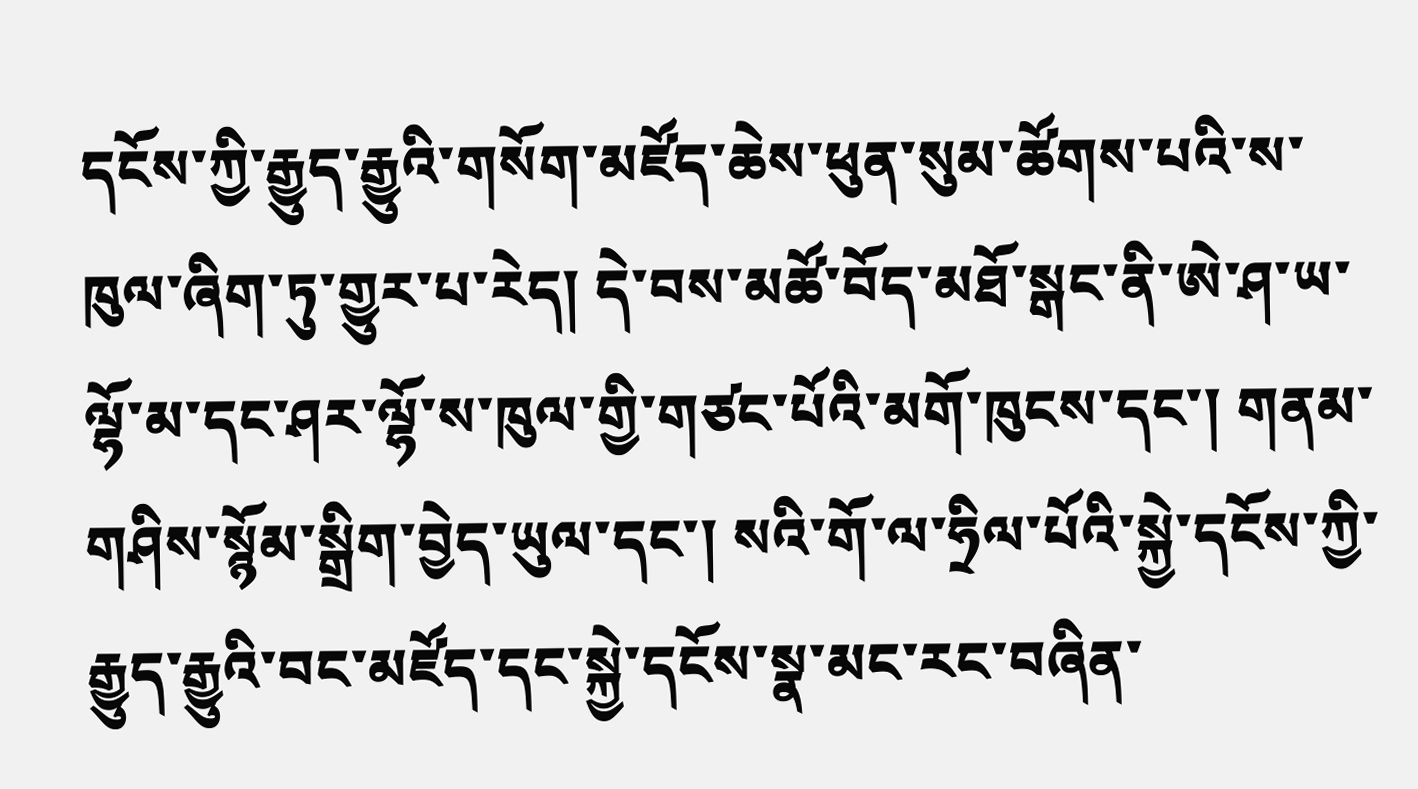དངོས་ཀྱི་རྒྱུད་རྒྱུའི་གསོག་མཛོད་ཆེས་ཕུན་སུམ་ཚོགས་པའི་ས་ཁུལ་ཞིག་ཏུ་གྱུར་པ་རེད། དེ་བས་མཚོ་བོད་མཐོ་སྒང་ནི་ཨེ་ཤ་ཡ་ལྷོ་མ་དང་ཤར་ལྷོ་ས་ཁུལ་གྱི་གཙང་པོའི་མགོ་ཁུངས་དང་། གནམ་གཤིས་སྙོམ་སྒྲིག་བྱེད་ཡུལ་དང་། སའི་གོ་ལ་ཧྲིལ་པོའི་སྐྱེ་དངོས་ཀྱི་རྒྱུད་རྒྱུའི་བང་མཛོད་དང་སྐྱེ་དངོས་སྣ་མང་རང་བཞིན་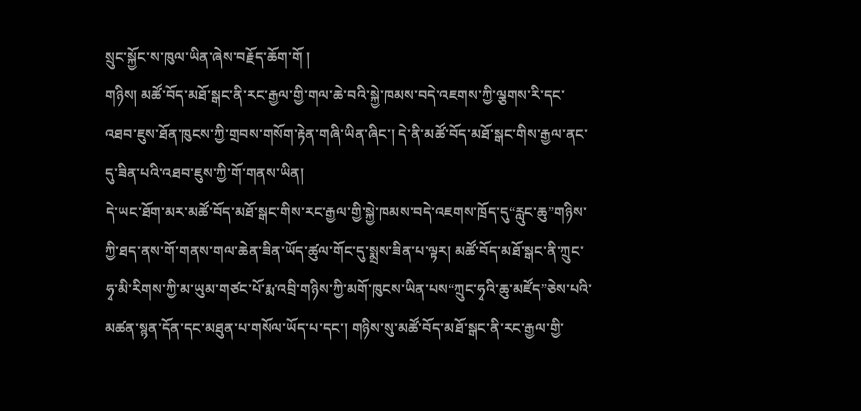སྲུང་སྐྱོང་ས་ཁུལ་ཡིན་ཞེས་བརྗོད་ཆོག་གོ །
གཉིས། མཚོ་བོད་མཐོ་སྒང་ནི་རང་རྒྱལ་གྱི་གལ་ཆེ་བའི་སྐྱེ་ཁམས་བདེ་འཇགས་ཀྱི་ལྕགས་རི་དང་འཐབ་ཇུས་ཐོན་ཁུངས་ཀྱི་གྲབས་གསོག་རྟེན་གཞི་ཡིན་ཞིང་། དེ་ནི་མཚོ་བོད་མཐོ་སྒང་གིས་རྒྱལ་ནང་དུ་ཟིན་པའི་འཐབ་ཇུས་ཀྱི་གོ་གནས་ཡིན།
དེ་ཡང་ཐོག་མར་མཚོ་བོད་མཐོ་སྒང་གིས་རང་རྒྱལ་གྱི་སྐྱེ་ཁམས་བདེ་འཇགས་ཁྲོད་དུ“རླུང་ཆུ”གཉིས་ཀྱི་ཐད་ནས་གོ་གནས་གལ་ཆེན་ཟིན་ཡོད་ཚུལ་གོང་དུ་སྨྲས་ཟིན་པ་ལྟར། མཚོ་བོད་མཐོ་སྒང་ནི་ཀྲུང་ཧྭ་མི་རིགས་ཀྱི་མ་ཡུམ་གཙང་པོ་རྨ་འབྲི་གཉིས་ཀྱི་མགོ་ཁུངས་ཡིན་པས“ཀྲུང་ཧྭའི་ཆུ་མཛོད”ཅེས་པའི་མཚན་སྙན་དོན་དང་མཐུན་པ་གསོལ་ཡོད་པ་དང་། གཉིས་སུ་མཚོ་བོད་མཐོ་སྒང་ནི་རང་རྒྱལ་གྱི་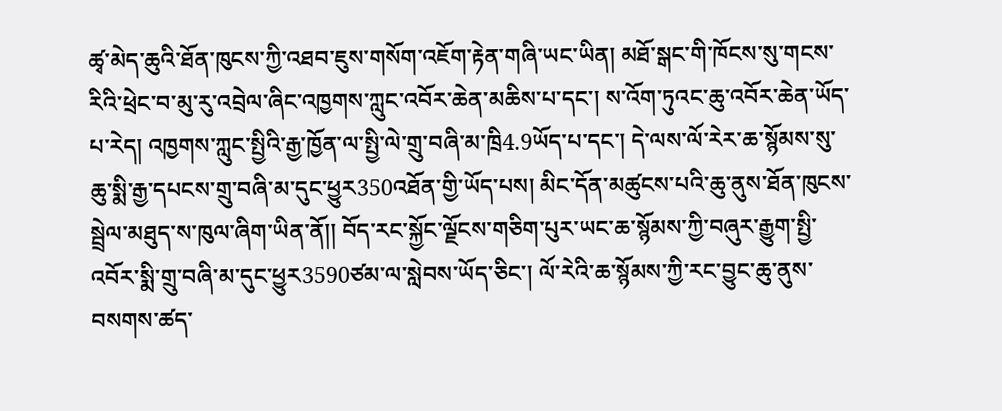ཚྭ་མེད་ཆུའི་ཐོན་ཁུངས་ཀྱི་འཐབ་ཇུས་གསོག་འཇོག་རྟེན་གཞི་ཡང་ཡིན། མཐོ་སྒང་གི་ཁོངས་སུ་གངས་རིའི་ཕྲེང་བ་མུ་རུ་འབྲེལ་ཞིང་འཁྱགས་ཀླུང་འབོར་ཆེན་མཆིས་པ་དང་། ས་འོག་ཏུའང་ཆུ་འབོར་ཆེན་ཡོད་པ་རེད། འཁྱགས་ཀླུང་སྤྱིའི་རྒྱ་ཁྱོན་ལ་སྤྱི་ལེ་གྲུ་བཞི་མ་ཁྲི4.9ཡོད་པ་དང་། དེ་ལས་ལོ་རེར་ཆ་སྙོམས་སུ་ཆུ་སྨི་རྒྱ་དཔངས་གྲུ་བཞི་མ་དུང་ཕྱུར350འཐོན་གྱི་ཡོད་པས། མིང་དོན་མཚུངས་པའི་ཆུ་ནུས་ཐོན་ཁུངས་སྦྲེལ་མཐུད་ས་ཁུལ་ཞིག་ཡིན་ནོ།། བོད་རང་སྐྱོང་ལྗོངས་གཅིག་པུར་ཡང་ཆ་སྙོམས་ཀྱི་བཞུར་རྒྱུག་སྤྱི་འབོར་སྨི་གྲུ་བཞི་མ་དུང་ཕྱུར3590ཙམ་ལ་སླེབས་ཡོད་ཅིང་། ལོ་རེའི་ཆ་སྙོམས་ཀྱི་རང་བྱུང་ཆུ་ནུས་བསགས་ཚད་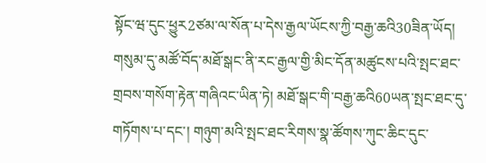སྟོང་ཝ་དུང་ཕྱུར2ཙམ་ལ་སོན་པ་དེས་རྒྱལ་ཡོངས་ཀྱི་བརྒྱ་ཆའི30ཟིན་ཡོད། གསུམ་དུ་མཚོ་བོད་མཐོ་སྒང་ནི་རང་རྒྱལ་གྱི་མིང་དོན་མཚུངས་པའི་སྤང་ཐང་གྲབས་གསོག་རྟེན་གཞིའང་ཡིན་ཏེ། མཐོ་སྒང་གི་བརྒྱ་ཆའི60ཡན་སྤང་ཐང་དུ་གཏོགས་པ་དང་། གཉུག་མའི་སྤང་ཐང་རིགས་སྣ་ཚོགས་ཀུང་ཆིང་དུང་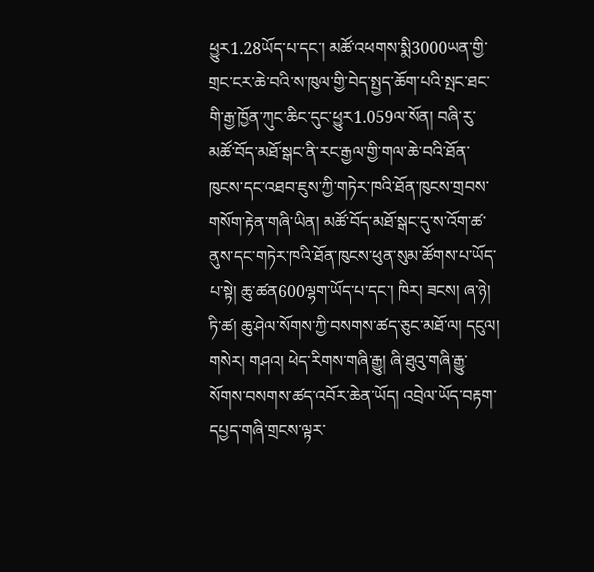ཕྱུར1.28ཡོད་པ་དང་། མཚོ་འཕགས་སྨི3000ཡན་གྱི་གྲང་ངར་ཆེ་བའི་ས་ཁུལ་གྱི་བེད་སྤྱད་ཆོག་པའི་སྤང་ཐང་གི་རྒྱ་ཁྱོན་ཀུང་ཆིང་དུང་ཕྱུར1.059ལ་སོན། བཞི་རུ་མཚོ་བོད་མཐོ་སྒང་ནི་རང་རྒྱལ་གྱི་གལ་ཆེ་བའི་ཐོན་ཁུངས་དང་འཐབ་ཇུས་ཀྱི་གཏེར་ཁའི་ཐོན་ཁུངས་གྲབས་གསོག་རྟེན་གཞི་ཡིན། མཚོ་བོད་མཐོ་སྒང་དུ་ས་འོག་ཚ་ནུས་དང་གཏེར་ཁའི་ཐོན་ཁུངས་ཕུན་སུམ་ཚོགས་པ་ཡོད་པ་སྟེ། ཆུ་ཚན600ལྷག་ཡོད་པ་དང་། ཁིར། ཟངས། ཞ་ཉེ། ཏི་ཚ། ཆུ་ཤེལ་སོགས་ཀྱི་བསགས་ཚད་ཅུང་མཐོ་ལ། དངུལ། གསེར། གཤའ། ཕེད་རིགས་གཞི་རྒྱུ། ཞི་ཐུའུ་གཞི་རྒྱུ་སོགས་བསགས་ཚད་འབོར་ཆེན་ཡོད། འབྲེལ་ཡོད་བརྟག་དཔྱད་གཞི་གྲངས་ལྟར་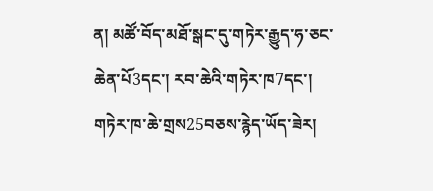ན། མཚོ་བོད་མཐོ་སྒང་དུ་གཏེར་རྒྱུད་ཧ་ཅང་ཆེན་པོ3དང་། རབ་ཆེའི་གཏེར་ཁ7དང་། གཏེར་ཁ་ཆེ་གྲས25བཅས་རྙེད་ཡོད་ཟེར།